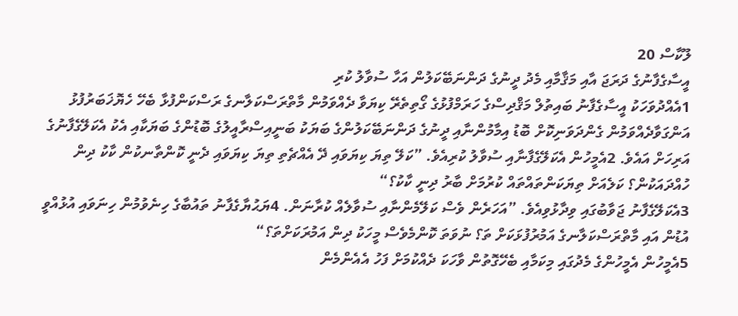ލޫކާސް 20
އީސާގެފާނުގެ ދަރަޖަ އާއި މަޤާމާއި މެދު ދީނުގެ ދަންނަބޭކަލުން އަހާ ސުވާލު ކުރި
1އެއްދުވަހަކު އީސާގެފާނު ބައިތުލް މަޤްދިސްގެ ހަރަމްފުޅުގެ ގޯތިތެރޭ ކިޔަވާ ދެއްވަމުން މާތްރަސްކަލާނގެ ރަސްކަންފުޅާ ބެހޭ ހެޔޮޚަބަރުފުޅު އަންގަވާދެއްވަމުން ގެންދަވަނިކޮށް ބޮޑު އިމާމުންނާއި ދީނުގެ ދަންނަބޭކަލުންގެ ބަޔަކު ބަނީއިސްރާއީލުގެ ބޮޑުންގެ ބަޔަކާއި އެކު އެކަލޭގެފާނުގެ އަރިހަށް އައެވެ. 2އެމީހުން އެކަލޭގެފާނާއި ސުވާލު ކުރިއެވެ. ”ކަލޭ ތިޔަ ކިޔަވައި ދޭ އެއްޗެތި ތިޔަ ކިޔަވައި ދެނީ ކޮންތާނކުން ކާކު ދިން ހުއްދައަކުން؟ ކަލެއަށް ތިޔަކަންތައްތައް ކުރުމަށް ބާރު ދިނީ ކާކު؟“
3އެކަލޭގެފާނު ޖަވާބުގައި ވިދާޅުވިއެވެ. ”އަހަރެން ވެސް ކަލޭމެންނާއި ސުވާލެއް ކުރާނަން. 4ޔަޙުޔާގެފާނު ތައުބާގެ ހިނެވުމުން ހިނަވައި އުޅުއްވީ އުޑުން އައި މާތްރަސްކަލާނގެ އަމުރުފުޅަކަށް ތަ؟ ނުވަތަ ކޮންމެވެސް މީހަކު ދިން އަމުރަކަށްތަ؟“
5އެމީހުން އެމީހުންގެ މެދުގައި މިކަމާއި ބެހޭގޮތުން ވާހަކަ ދެއްކުމަށް ފަހު އެއެންމެން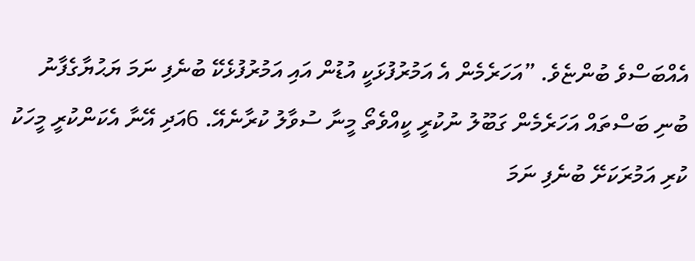އެއްބަސްވެ ބުންޏެވެ. ”އަހަރެމެން އެ އަމުރުފުޅަކީ އުޑުން އައި އަމުރުފުޅެކޭ ބުނެފި ނަމަ ޔަޙުޔާގެފާނު ބުނި ބަސްތައް އަހަރެމެން ގަބޫލު ނުކުރީ ކީއްވެތޯ މީނާ ސުވާލު ކުރާނެއޭ. 6އަދި އޭނާ އެކަންކުރީ މީހަކު ކުރި އަމުރަކަށޭ ބުނެފި ނަމަ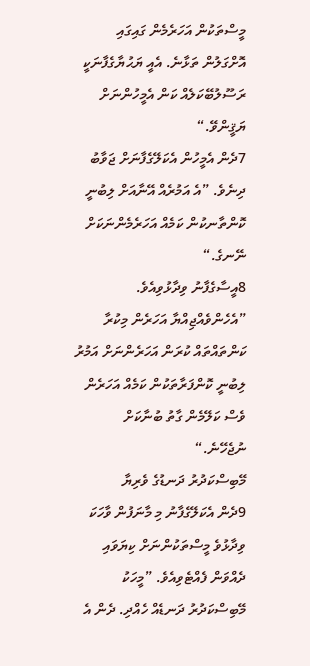މީސްތަކުން އަހަރެމެން ގައިގައި އޮށްގަލުން ތަޅާނެ. އެއީ ޔަޙުޔާގެފާނަކީ ރަސޫލުބޭކަލެއް ކަން އެމީހުންނަށް ޔަޤީންވޭ.“
7ދެން އެމީހުން އެކަލޭގެފާނަށް ޖަވާބު ދިނެވެ. ”އެ އަމުރެއް އޭނާއަށް ލިބުނީ ކޮންތާނކުން ކަމެއް އަހަރެމެންނަކަށް ނޭނގެ.“
8އީސާގެފާނު ވިދާޅުވިއެވެ. ”އެހެންވެއްޖިއްޔާ އަހަރެން މިކުރާ ކަންތައްތައް ކުރަން އަހަރެންނަށް އަމުރު ލިބުނީ ކޮންފަރާތަކުން ކަމެއް އަހަރެން ވެސް ކަލޭމެން ގާތު ބުނާކަށް ނުޖެހޭނެ.“
މޭބިސްކަދުރު ދަނޑުގެ ވެރިޔާ
9ދެން އެކަލޭގެފާނު މި މާނަފުން ވާހަކަ ވިދާޅުވެ މީސްތަކުންނަށް ކިޔަވައި ދެއްވަން ފެއްޓެވިއެވެ. ”މީހަކު މޭބިސްކަދުރު ދަނޑެއް ހެއްދި. ދެން އެ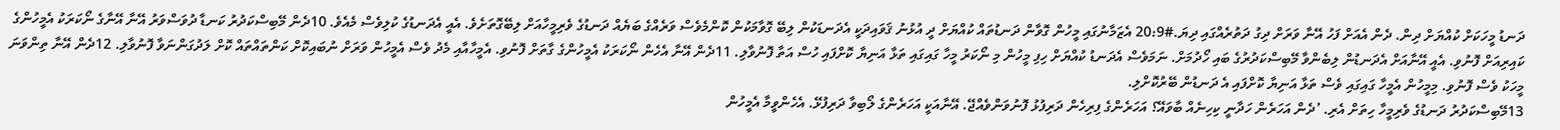ދަނޑު މީހަކަށް ކުއްޔަށް ދިން. ދެން އެއަށް ފަހު އޭނާ ވަރަށް ދިގު ދަތުރެއްގައި ދިޔަ.#20:9 އެޒަމާނުގައި މީހުން ގޮވާން ދަނޑުތައް ކުއްޔަށް ދީ އުޅުނު ޤަވައިދަކީ އެދަނޑަކުން ލިބޭ ގޮވާމަކުން ކޮންމެވެސް ވަރެއްގެ ބަޔެއް ދަނޑުގެ ވެރިމީހާއަށް ލިބޭގޮތަށެވެ. އެއީ އެދަނޑުގެ ކުލިވެސް މެއެވެ. 10ދެން މޭބިސްކަދުރު ކަނޑާ ދުވަސްވަރު އޭނާ އޭނާގެ ނޯކަރަކު އެމީހުންގެ ކައިރިއަށް ފޮނުވި. އެއީ އޭނާއަށް އެދަނޑުން ލިބެންވާ މޭބިސްކަދުރުގެ ބައި ހޯދުމަށް. ނަމަވެސް އެދަނޑު ކުއްޔަށް ހިފި މީހުން މި ނޯކަރު މީހާ ގައިގައި ތަޅާ އަނިޔާ ކޮށްފައި ހުސް އަތާ ފޮނުވާލި. 11ދެން އޭނާ އެހެން ނޯކަރަކު އެމީހުންގެ ގާތަށް ފޮނުވި. އެމީހާއާއި މެދު ވެސް އެމީހުން ވަރަށް ނުބައިކޮށް ކަންތައްތައް ކޮށް ލަދުގަންނަވާ ފޮނުވާލި. 12ދެން އޭނާ ތިންވަނަ މީހަކު ވެސް ފޮނުވި. މިމީހުން އެމީހާ ގައިގައި ވެސް ތަޅާ އަނިޔާ ކޮށްފައި އެ ދަނޑުން ބޭރުކޮށްލި.
13މޭބިސްކަދުރު ދަނޑުގެ ވެރިމީހާ ހިތަށް އެރި. ’ދެން އަހަރެން ހަދާނީ ކިހިނެއް ބާވައޭ؟ އަހަރެންގެ ފިރިހެން ދަރިފުޅު ފޮނުވަންވެއްޖޭ. އޭނާއަކީ އަހަރެންގެ ލޯބިވާ ދަރިފުޅޭ. އެހެންވީމާ އެމީހުން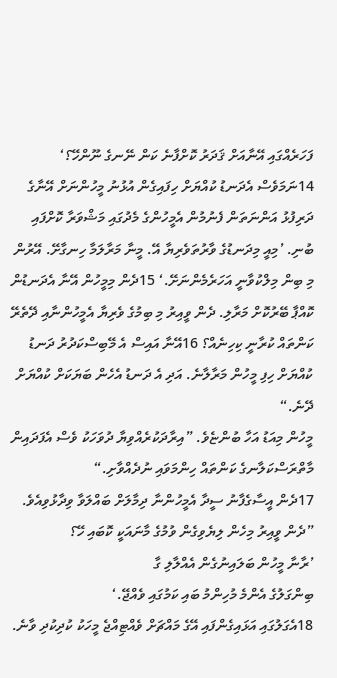ފަހަރެއްގައި އޭނާއަށް ޤަދަރު ކޮށްފާނެ ކަން ނޭނގެ ނޫންހޭ؟‘
14ނަމަވެސް އެދަނޑު ކުއްޔަށް ހިފައިގެން އުޅުނު މީހުންނަށް އޭނާގެ ދަރިފުޅު އަންނަތަން ފެނުމުން އެމީހުންގެ މެދުގައި މަޝްވަރާ ކޮށްފައި ބުނި. ’މިއީ މިދަނޑުގެ ވާރުތަވެރިޔާ އޭ. މީނާ މަރާލަމާ ހިނގާށޭ. އޭރުން މި ބިން މިލްކުވާނީ އަހަރެމެންނަށޭ.‘ 15ދެން މިމީހުން އޭނާ އެދަނޑުން ކޮއްޕާ ބޭރުކޮށް މަރާލި. ދެން ވީއިރު މި ބިމުގެ ވެރިޔާ އެމީހުންނާއި ދޭތެރޭ ކަންތައް ކުރާނީ ކިހިނެއް؟ 16އޭނާ އައިސް އެ މޭބިސްކަދުރު ދަނޑު ކުއްޔަށް ހިފި މީހުން މަރާލާނެ. އަދި އެ ދަނޑު އެހެން ބަޔަކަށް ކުއްޔަށް ދޭނެ.“
މީހުން މިއަޑު އަހާ ބުންޏެވެ. ”އިރާދަކުރެއްވިޔާ ދުވަހަކު ވެސް އެފަދައިން މާތްރަސްކަލާނގެ ކަންތައް ހިންމަވައި ނުދެއްވާށި.“
17ދެން އީސާގެފާނު ސީދާ އެމީހުންނާ ދިމާލަށް ބައްލަވާ ވިދާޅުވިއެވެ. ”ދެން ވީއިރު މިހެން ލިޔެވިގެން ވުމުގެ މާނައަކީ ކޮބައި ހޭ؟
’ރާނާ މީހުން ބަލައިނުގެން އެއްލާލި ގާ
ބިންގަލުގެ އެންމެ މުހިންމު ބައި ކަމުގައި ވެއްޖޭ.‘
18އެގަލުގައި އަޅައިގެންފައި އޭގެ މައްޗަށް ވެއްޓިއްޖެ މީހަކު ކުދިކުދި ވާނެ.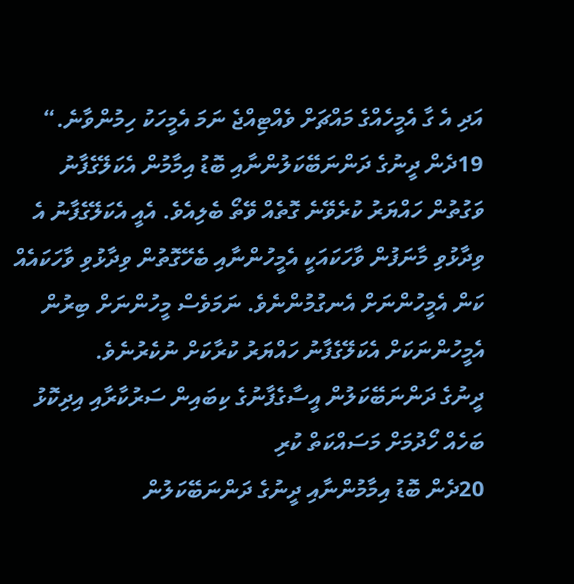އަދި އެ ގާ އެމީހެއްގެ މައްޗަށް ވެއްޓިއްޖެ ނަމަ އެމީހަކު ހިމުންވާނެ.“
19ދެން ދީނުގެ ދަންނަބޭކަލުންނާއި ބޮޑު އިމާމުން އެކަލޭގެފާނު ވަގުތުން ހައްޔަރު ކުރެވޭނެ ގޮތެއް ވޭތޯ ބެލިއެވެ. އެއީ އެކަލޭގެފާނު އެ ވިދާޅުވި މާނަފުން ވާހަކައަކީ އެމީހުންނާއި ބެހޭގޮތުން ވިދާޅުވި ވާހަކައެއް ކަން އެމީހުންނަށް އެނގުމުންނެވެ. ނަމަވެސް މީހުންނަށް ބިރުން އެމީހުންނަކަށް އެކަލޭގެފާނު ހައްޔަރު ކުރާކަށް ނުކެރުނެވެ.
ދީނުގެ ދަންނަބޭކަލުން އީސާގެފާނުގެ ކިބައިން ސަރުކާރާއި އިދިކޮޅު ބަހެއް ހޯދުމަށް މަސައްކަތް ކުރި
20ދެން ބޮޑު އިމާމުންނާއި ދީނުގެ ދަންނަބޭކަލުން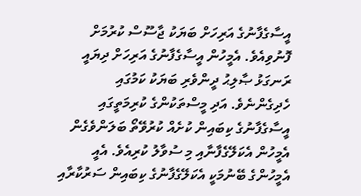އީސާގެފާނުގެ އަރިހަށް ބަޔަކު ޖާސޫސް ކުރުމަށް ފޮނުވިއެވެ. އެމީހުން އީސާގެފާނުގެ އަރިހަށް ދިޔައީ ރަނގަޅު ޞާލިޙު ދީންވެރި ބަޔަކު ކަމުގައި ހެދިގެންނެވެ. އަދި މީސްތަކުންގެ ކުރިމަތީގައި އީސާގެފާނުގެ ކިބައިން ކުށެއް ކުރުވޭތޯ ބަލަންވެގެން އެމީހުން އެކަލޭގެފާނާއި މި ސުވާލު ކުރިއެވެ. އެއީ އެމީހުންގެ ބޭނުމަކީ އެކަލޭގެފާނުގެ ކިބައިން ސަރުކާރާއި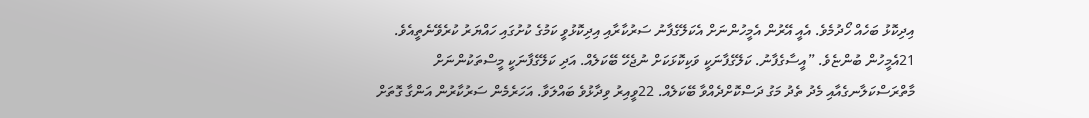އިދިކޮޅު ބަހެއް ހޯދުމެވެ. އެއީ އޭރުން އެމީހުންނަށް އެކަލޭގެފާނު ސަރުކާރާއި އިދިކޮޅުވީ ކަމުގެ ކުށުގައި ހައްޔަރު ކުރެވޭނެތީއެވެ. 21އެމީހުން ބުންޏެވެ. ”އީސާގެފާނު. ކަލޭގެފާނަކީ ވަކިކޮޅަކަށް ނުޖެހޭ ބޭކަލެއް. އަދި ކަލޭގެފާނަކީ މީސްތަކުންނަށް މާތްރަސްކަލާނގެއާއި މެދު ތެދު މަގު ދަސްކޮށްދެއްވާ ބޭކަލެއް. 22ވީއިރު ވިދާޅުވެ ބައްލަވާ. އަހަރެމެން ސަރުކާރުން އަންގާ ގޮތަށް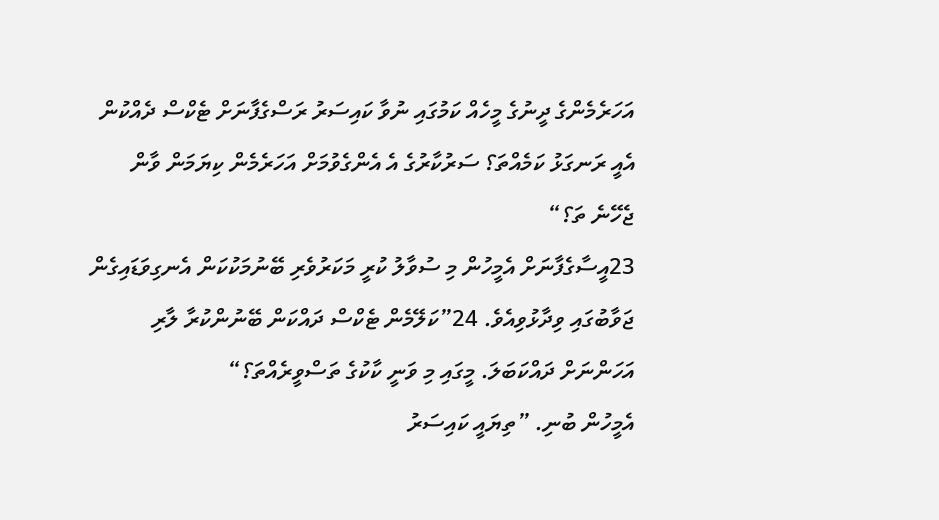އަހަރެމެންގެ ދީނުގެ މީހެއް ކަމުގައި ނުވާ ކައިސަރު ރަސްގެފާނަށް ޓެކްސް ދެއްކުން އެއީ ރަނގަޅު ކަމެއްތަ؟ ސަރުކާރުގެ އެ އެންގެވުމަށް އަހަރެމެން ކިޔަމަން ވާން ޖެހޭނެ ތަ؟“
23އީސާގެފާނަށް އެމީހުން މި ސުވާލު ކުރީ މަކަރުވެރި ބޭނުމަކުކަން އެނގިވަޑައިގެން ޖަވާބުގައި ވިދާޅުވިއެވެ. 24”ކަލޭމެން ޓެކްސް ދައްކަން ބޭނުންކުރާ ލާރި އަހަންނަށް ދައްކަބަލަ. މީގައި މި ވަނީ ކާކުގެ ތަސްވީރެއްތަ؟“
އެމީހުން ބުނި. ”ތިޔައީ ކައިސަރު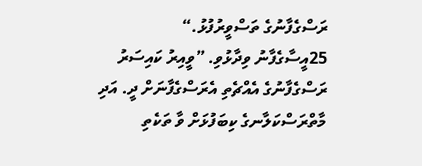ރަސްގެފާނުގެ ތަސްވީރުފުޅު.“
25އީސާގެފާނު ވިދާޅުވި. ”ވީއިރު ކައިސަރު ރަސްގެފާނުގެ އެއްޗެތި އެރަސްގެފާނަށް ދީ. އަދި މާތްރަސްކަލާނގެ ކިބަފުޅަށް ވާ ތަކެތި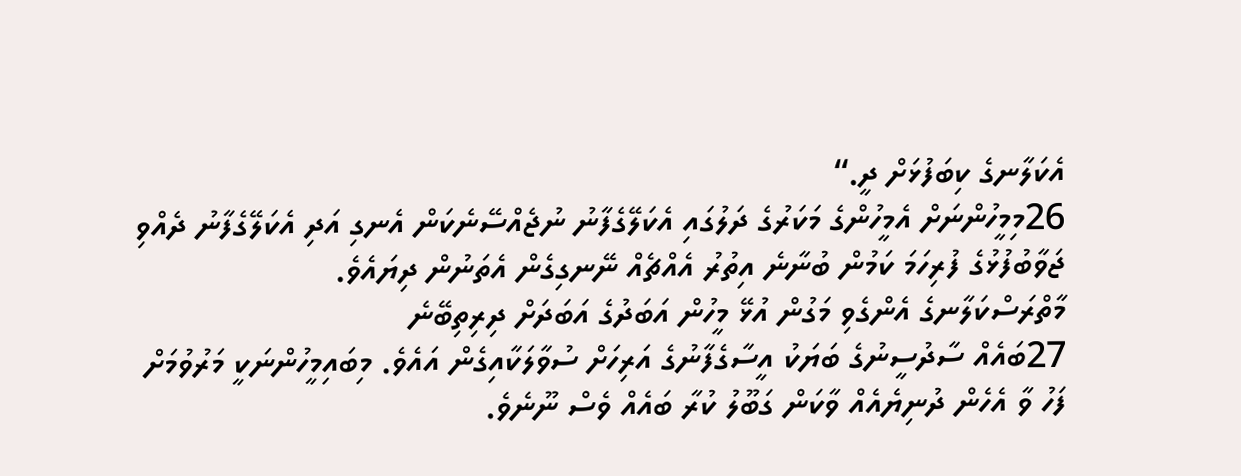އެކަލާނގެ ކިބަފުޅަށް ދީ.“
26މިމީހުންނަށް އެމީހުންގެ މަކަރުގެ ދަލުގައި އެކަލޭގެފާނު ނުޖެއްސޭނެކަން އެނގި އަދި އެކަލޭގެފާނު ދެއްވި ޖަވާބުފުޅުގެ ފުރިހަމަ ކަމުން ބުނާނެ އިތުރު އެއްޗެއް ނޭނގިގެން އެތަނުން ދިޔައެވެ.
މާތްރަސްކަލާނގެ އެންގެވި މަގުން އުޅޭ މީހުން އަބަދުގެ އަބަދަށް ދިރިތިބޭނެ
27ބައެއް ސާދުސީނުގެ ބަޔަކު އީސާގެފާނުގެ އަރިހަށް ސުވާލަކާއިގެން އައެވެ. މިބައިމީހުންނަކީ މަރުވުމަށް ފަހު ވާ އެހެން ދުނިޔެއެއް ވާކަން ގަބޫލު ކުރާ ބައެއް ވެސް ނޫނެވެ.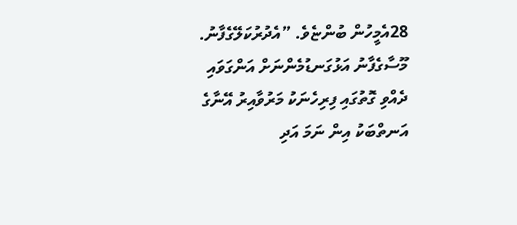28އެމީހުން ބުންޏެވެ. ”އެދުރުކަލޭގެފާނު. މޫސާގެފާނު އަޅުގަނޑުމެންނަށް އަންގަވައި ދެއްވި ގޮތުގައި ފިރިހެނަކު މަރުވާއިރު އޭނާގެ އަނތްބަކު އިން ނަމަ އަދި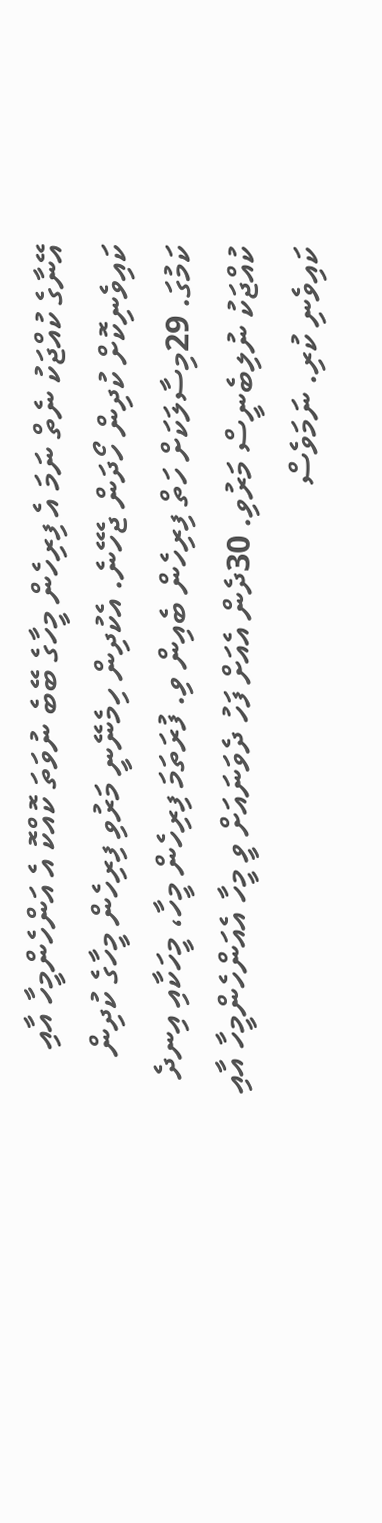އޭނާގެ ކުއްޖަކު ނެތް ނަމަ އެ ފިރިހެން މީހާގެ ބޭބެ ނުވަތަ ކޮއްކޮ އެ އަންހެންމީހާ އާއި ކައިވެނިކޮށް ކުދިން ހޯދަން ޖެހޭނެ. އެކުދިން ހިމެނޭނީ މަރުވި ފިރިހެން މީހާގެ ކުދިން ކަމުގަ. 29މިސާލަކަށް ހަތް ފިރިހެން ބެއިން ވި. ފުރަތަމަ ފިރިހެން މީހާ، މީހަކާއި އިނދެ ކުއްޖަކު ނުލިބެނީސް މަރުވި. 30ދެން އެއަށް ފަހު ދެވަނައަށް ވީ މީހާ އެއަންހެންމީހާ އާއި ކައިވެނި ކުރި. ނަމަވެސް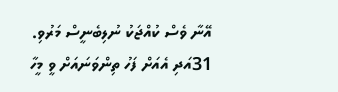އޭނާ ވެސް ކުއްޖަކު ނުލިބެނީސް މަރުވި. 31އަދި އެއަށް ފަހު ތިންވަނައަށް ވީ މީހާ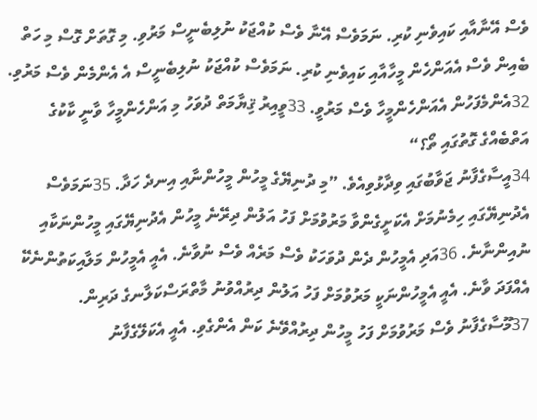ވެސް އޭނާއާއި ކައިވެނި ކުރި. ނަމަވެސް އޭނާ ވެސް ކުއްޖަކު ނުލިބެނީސް މަރުވި. މި ގޮތަށް ގޮސް މި ހަތް ބެއިން ވެސް އެއަންހެން މީހާއާއި ކައިވެނި ކުރި. ނަމަވެސް ކުއްޖަކު ނުލިބެނީސް އެ އެންމެން ވެސް މަރުވި. 32އެންމެފަހުން އެއަންހެންމީހާ ވެސް މަރުވީ. 33ވީއިރު ޤިޔާމަތް ދުވަހު މި އަންހެންމީހާ ވާނީ ކާކުގެ އަތްބެއްގެ ގޮތުގައި ތޯ؟“
34އީސާގެފާނު ޖަވާބުގައި ވިދާޅުވިއެވެ. ”މި ދުނިޔޭގެ މީހުން މީހުންނާއި އިނދެ ހަދާ. 35ނަމަވެސް އެދުނިޔޭގައި ހިމެނުމަށް އެކަށީގެންވާ މަރުވުމަށް ފަހު އަލުން ދިރޭނެ މީހުން އެދުނިޔޭގައި މީހުންނަކާއި ނުއިންނާނެ. 36އަދި އެމީހުން ދެން ދުވަހަކު ވެސް މަރެއް ވެސް ނުވާނެ. އެއީ އެމީހުން މަލާއިކަތުންނެކޭ އެއްފަދަ ވާނެ. އެއީ އެމީހުންނަކީ މަރުވުމަށް ފަހު އަލުން ދިރުއްވުނު މާތްރަސްކަލާނގެ ދަރިން. 37މޫސާގެފާނު ވެސް މަރުވުމަށް ފަހު މީހުން ދިރުއްވޭނެ ކަން އެންގެވި. އެއީ އެކަލޭގެފާނު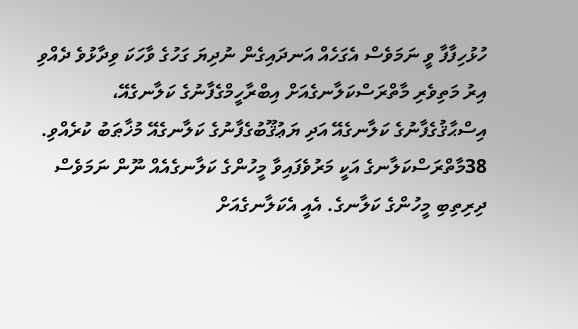ހުޅުހިފާފާ ވީ ނަމަވެސް އެގަހެއް އަނދައިގެން ނުދިޔަ ގަހުގެ ވާހަކަ ވިދާޅުވެ ދެއްވި އިރު މަތިވެރި މާތްރަސްކަލާނގެއަށް އިބްރާހީމްގެފާނުގެ ކަލާނގެއޭ، އިސްޙާޤުގެފާނުގެ ކަލާނގެއޭ އަދި ޔަޢުޤޫބުގެފާނުގެ ކަލާނގެއޭ މުޚާޠަބު ކުރެއްވި. 38މާތްރަސްކަލާނގެ އަކީ މަރުވެފައިވާ މީހުންގެ ކަލާނގެއެއް ނޫން ނަމަވެސް ދިރިތިބި މީހުންގެ ކަލާނގެ. އެއީ އެކަލާނގެއަށް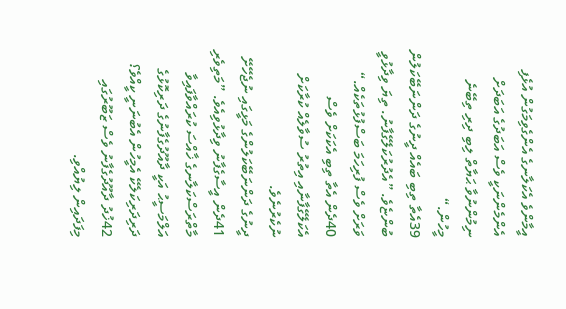އީމާންވެ އެކަލާނގެ އެންގެވިމަގުން އުޅެފި އެންމެންނަކީ ވެސް އަބަދުގެ އަބަދަށް ނިމުންނުވާ ޙަޔާތް ލިބި ދިރި ތިބޭނެ މީހުން.“
39އެތާ ތިބި ބައެއް ދީނުގެ ދަންނަބޭކަލުން ބުންޏެވެ. ”އެދުރުކަލޭގެފާނު. ތިޔަ ވިދާޅުވީ ވަރަށް ވެސް ފުރިހަމަ ބަސްފުޅުތަކެއް.“ 40ދެން އެތާ ތިބި އެކަކަށް ވެސް އެކަލޭގެފާނާއި އިތުރު ސުވާލެއް ކުރާކަށް ނުކެރުނެވެ.
ދީނުގެ ދަންނަބޭކަލުންގެ މަޅީގައި ނުޖެހޭށޭ
41ދެން އީސާގެފާނު ވިދާޅުވިއެވެ. ”މަތިވެރި މާތްރަސްކަލާނގެ ޚާއްސަ ކުރައްވާފައިވާ އަލްމަސީޙު އަކީ ދާއޫދުގެފާނުގެ ދަރިކޮޅުގެ ދަރިދަރިކަލެކޭ އެމީހުން އެބުނަނީ ކީއްވެ؟ 42ޚުދު ދާއޫދުގެފާނު ވެސް ޒަބޫރުގައި މިފަދައިން ލިޔުއްވި.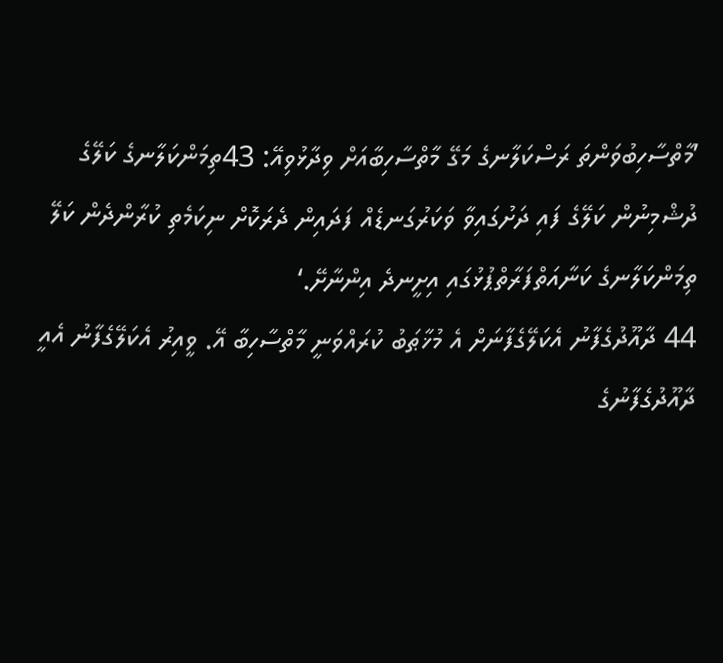’މާތްސާހިބުވަންތަ ރަސްކަލާނގެ މަގޭ މާތްސާހިބާއަށް ވިދާޅުވިއޭ: 43ތިމަންކަލާނގެ ކަލޭގެ ދުޝްމިނުން ކަލޭގެ ފައި ދަށުގައިވާ ވަކަރުގަނޑެއް ފަދައިން ދެރަކޮށް ނިކަމެތި ކުރާންދެން ކަލޭ ތިމަންކަލާނގެ ކަނާއަތްފަރާތްޕުޅުގައި އިށީނދެ އިންނާށޭ.‘
44 ދާއޫދުގެފާނު އެކަލޭގެފާނަށް އެ މުޚާޠަބު ކުރައްވަނީ މާތްސާހިބާ އޭ. ވީއިރު އެކަލޭގެފާނު އެއީ ދާއޫދުގެފާނުގެ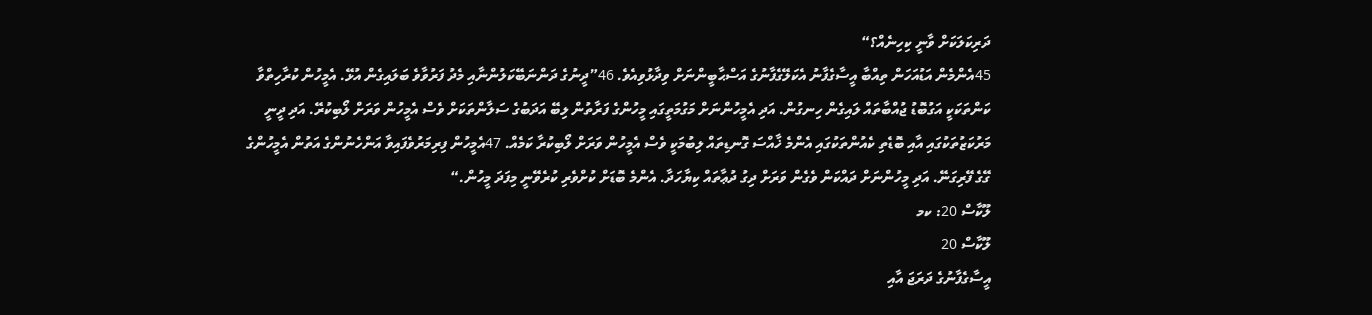ދަރިކަލަކަށް ވާނީ ކިހިނެއް؟“
45އެންމެން އަޑުއަހަން ތިއްބާ އީސާގެފާނު އެކަލޭގެފާނުގެ އަސްޙާބީންނަށް ވިދާޅުވިއެވެ. 46”ދީނުގެ ދަންނަބޭކަލުންނާއި މެދު ފަރުވާވެ ބަލައިގެން އުޅޭ. އެމީހުން ކުރާހިތްވާ ކަންތަކަކީ އަގުބޮޑު ޖުއްބާތައް ލައިގެން ހިނގުން. އަދި އެމީހުންނަށް މަގުމަތީގައި މީހުންގެ ފަރާތުން ލިބޭ އަދަބުގެ ސަލާންތަކަށް ވެސް އެމީހުން ވަރަށް ލޯބިކުރޭ. އަދި ދީނީ މަރުކަޒުތަކުގައި އާއި ބޮޑެތި ކެއުންތަކުގައި އެންމެ ޚާއްސަ ގޮނޑިތައް ލިބުމަކީ ވެސް އެމީހުން ވަރަށް ލޯބިކުރާ ކަމެއް. 47އެމީހުން ފިރިމަރުވެފައިވާ އަންހެނުންގެ އަތުން އެމީހުންގެ ގޭގެ ފޭރިގަނޭ. އަދި މީހުންނަށް ދައްކަން ވެގެން ވަރަށް ދިގު ދުޢާތައް ކިޔާހަދާ. އެންމެ ބޮޑަށް ކުށްވެރި ކުރެވޭނީ މިފަދަ މީހުން.“
ލޫކާސް 20: ކމ
ލޫކާސް 20
އީސާގެފާނުގެ ދަރަޖަ އާއި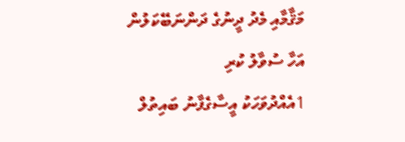މަޤާމާއި މެދު ދީނުގެ ދަންނަބޭކަލުން އަހާ ސުވާލު ކުރި
1އެއްދުވަހަކު އީސާގެފާނު ބައިތުލް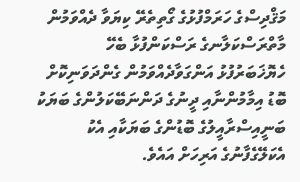މަޤްދިސްގެ ހަރަމްފުޅުގެ ގޯތިތެރޭ ކިޔަވާ ދެއްވަމުން މާތްރަސްކަލާނގެ ރަސްކަންފުޅާ ބެހޭ ހެޔޮޚަބަރުފުޅު އަންގަވާދެއްވަމުން ގެންދަވަނިކޮށް ބޮޑު އިމާމުންނާއި ދީނުގެ ދަންނަބޭކަލުންގެ ބަޔަކު ބަނީއިސްރާއީލުގެ ބޮޑުންގެ ބަޔަކާއި އެކު އެކަލޭގެފާނުގެ އަރިހަށް އައެވެ.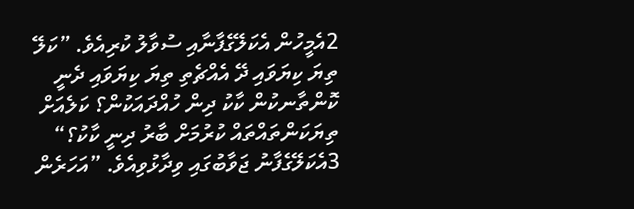2އެމީހުން އެކަލޭގެފާނާއި ސުވާލު ކުރިއެވެ. ”ކަލޭ ތިޔަ ކިޔަވައި ދޭ އެއްޗެތި ތިޔަ ކިޔަވައި ދެނީ ކޮންތާނކުން ކާކު ދިން ހުއްދައަކުން؟ ކަލެއަށް ތިޔަކަންތައްތައް ކުރުމަށް ބާރު ދިނީ ކާކު؟“
3އެކަލޭގެފާނު ޖަވާބުގައި ވިދާޅުވިއެވެ. ”އަހަރެން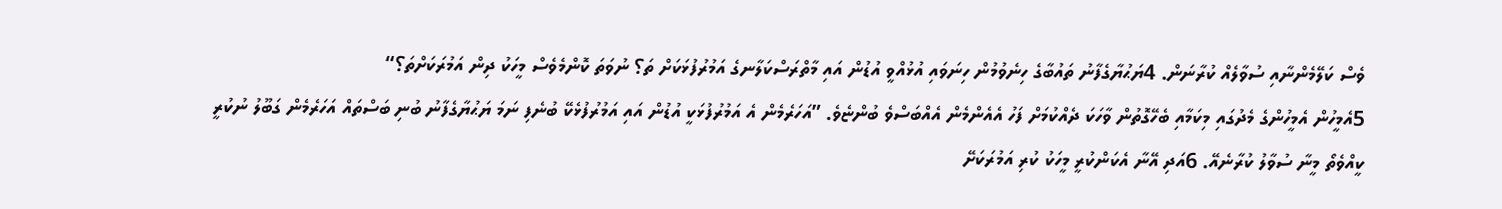ވެސް ކަލޭމެންނާއި ސުވާލެއް ކުރާނަން. 4ޔަޙުޔާގެފާނު ތައުބާގެ ހިނެވުމުން ހިނަވައި އުޅުއްވީ އުޑުން އައި މާތްރަސްކަލާނގެ އަމުރުފުޅަކަށް ތަ؟ ނުވަތަ ކޮންމެވެސް މީހަކު ދިން އަމުރަކަށްތަ؟“
5އެމީހުން އެމީހުންގެ މެދުގައި މިކަމާއި ބެހޭގޮތުން ވާހަކަ ދެއްކުމަށް ފަހު އެއެންމެން އެއްބަސްވެ ބުންޏެވެ. ”އަހަރެމެން އެ އަމުރުފުޅަކީ އުޑުން އައި އަމުރުފުޅެކޭ ބުނެފި ނަމަ ޔަޙުޔާގެފާނު ބުނި ބަސްތައް އަހަރެމެން ގަބޫލު ނުކުރީ ކީއްވެތޯ މީނާ ސުވާލު ކުރާނެއޭ. 6އަދި އޭނާ އެކަންކުރީ މީހަކު ކުރި އަމުރަކަށޭ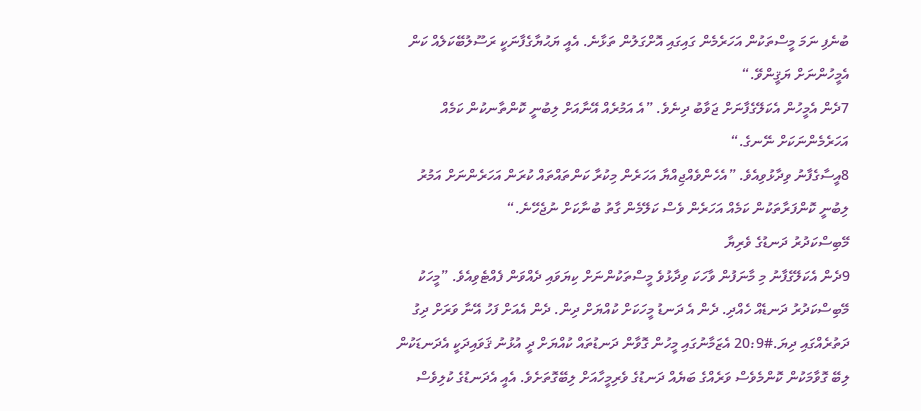ބުނެފި ނަމަ މީސްތަކުން އަހަރެމެން ގައިގައި އޮށްގަލުން ތަޅާނެ. އެއީ ޔަޙުޔާގެފާނަކީ ރަސޫލުބޭކަލެއް ކަން އެމީހުންނަށް ޔަޤީންވޭ.“
7ދެން އެމީހުން އެކަލޭގެފާނަށް ޖަވާބު ދިނެވެ. ”އެ އަމުރެއް އޭނާއަށް ލިބުނީ ކޮންތާނކުން ކަމެއް އަހަރެމެންނަކަށް ނޭނގެ.“
8އީސާގެފާނު ވިދާޅުވިއެވެ. ”އެހެންވެއްޖިއްޔާ އަހަރެން މިކުރާ ކަންތައްތައް ކުރަން އަހަރެންނަށް އަމުރު ލިބުނީ ކޮންފަރާތަކުން ކަމެއް އަހަރެން ވެސް ކަލޭމެން ގާތު ބުނާކަށް ނުޖެހޭނެ.“
މޭބިސްކަދުރު ދަނޑުގެ ވެރިޔާ
9ދެން އެކަލޭގެފާނު މި މާނަފުން ވާހަކަ ވިދާޅުވެ މީސްތަކުންނަށް ކިޔަވައި ދެއްވަން ފެއްޓެވިއެވެ. ”މީހަކު މޭބިސްކަދުރު ދަނޑެއް ހެއްދި. ދެން އެ ދަނޑު މީހަކަށް ކުއްޔަށް ދިން. ދެން އެއަށް ފަހު އޭނާ ވަރަށް ދިގު ދަތުރެއްގައި ދިޔަ.#20:9 އެޒަމާނުގައި މީހުން ގޮވާން ދަނޑުތައް ކުއްޔަށް ދީ އުޅުނު ޤަވައިދަކީ އެދަނޑަކުން ލިބޭ ގޮވާމަކުން ކޮންމެވެސް ވަރެއްގެ ބަޔެއް ދަނޑުގެ ވެރިމީހާއަށް ލިބޭގޮތަށެވެ. އެއީ އެދަނޑުގެ ކުލިވެސް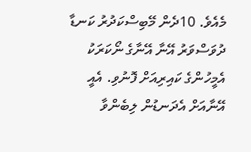މެއެވެ. 10ދެން މޭބިސްކަދުރު ކަނޑާ ދުވަސްވަރު އޭނާ އޭނާގެ ނޯކަރަކު އެމީހުންގެ ކައިރިއަށް ފޮނުވި. އެއީ އޭނާއަށް އެދަނޑުން ލިބެންވާ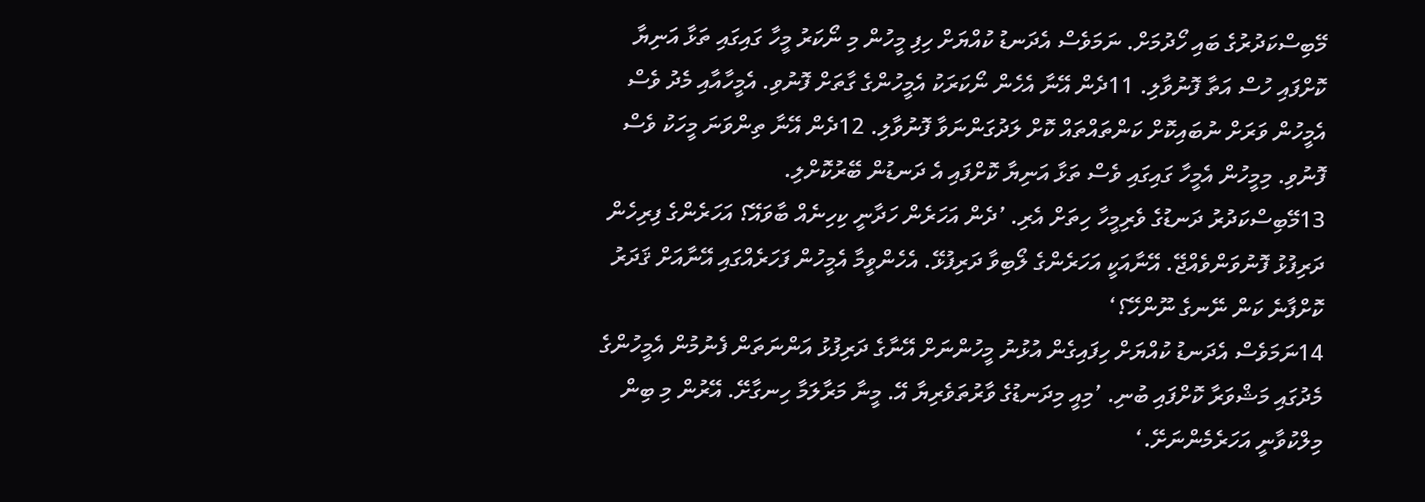މޭބިސްކަދުރުގެ ބައި ހޯދުމަށް. ނަމަވެސް އެދަނޑު ކުއްޔަށް ހިފި މީހުން މި ނޯކަރު މީހާ ގައިގައި ތަޅާ އަނިޔާ ކޮށްފައި ހުސް އަތާ ފޮނުވާލި. 11ދެން އޭނާ އެހެން ނޯކަރަކު އެމީހުންގެ ގާތަށް ފޮނުވި. އެމީހާއާއި މެދު ވެސް އެމީހުން ވަރަށް ނުބައިކޮށް ކަންތައްތައް ކޮށް ލަދުގަންނަވާ ފޮނުވާލި. 12ދެން އޭނާ ތިންވަނަ މީހަކު ވެސް ފޮނުވި. މިމީހުން އެމީހާ ގައިގައި ވެސް ތަޅާ އަނިޔާ ކޮށްފައި އެ ދަނޑުން ބޭރުކޮށްލި.
13މޭބިސްކަދުރު ދަނޑުގެ ވެރިމީހާ ހިތަށް އެރި. ’ދެން އަހަރެން ހަދާނީ ކިހިނެއް ބާވައޭ؟ އަހަރެންގެ ފިރިހެން ދަރިފުޅު ފޮނުވަންވެއްޖޭ. އޭނާއަކީ އަހަރެންގެ ލޯބިވާ ދަރިފުޅޭ. އެހެންވީމާ އެމީހުން ފަހަރެއްގައި އޭނާއަށް ޤަދަރު ކޮށްފާނެ ކަން ނޭނގެ ނޫންހޭ؟‘
14ނަމަވެސް އެދަނޑު ކުއްޔަށް ހިފައިގެން އުޅުނު މީހުންނަށް އޭނާގެ ދަރިފުޅު އަންނަތަން ފެނުމުން އެމީހުންގެ މެދުގައި މަޝްވަރާ ކޮށްފައި ބުނި. ’މިއީ މިދަނޑުގެ ވާރުތަވެރިޔާ އޭ. މީނާ މަރާލަމާ ހިނގާށޭ. އޭރުން މި ބިން މިލްކުވާނީ އަހަރެމެންނަށޭ.‘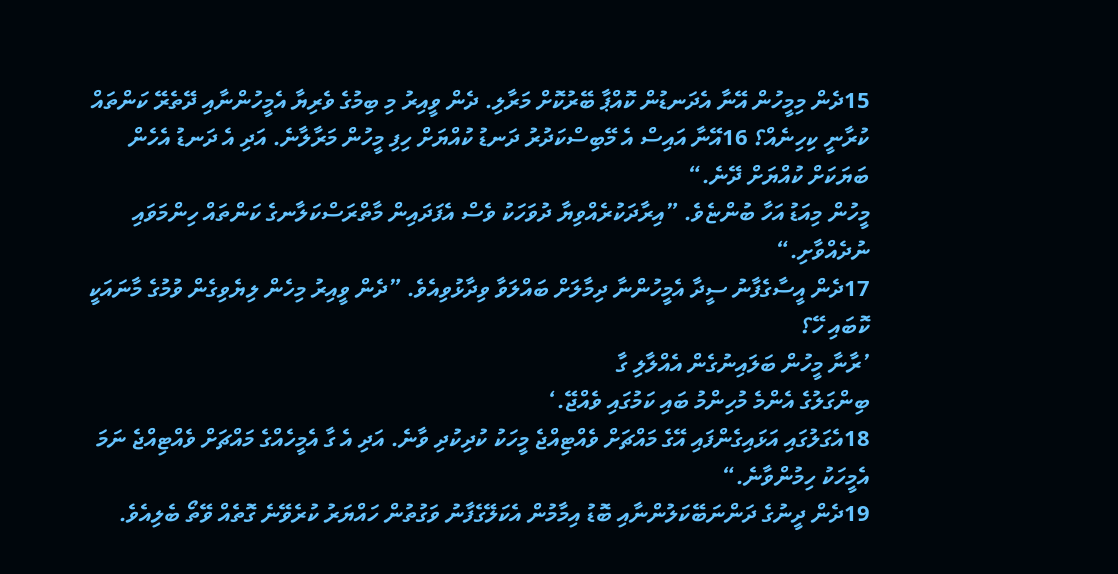15ދެން މިމީހުން އޭނާ އެދަނޑުން ކޮއްޕާ ބޭރުކޮށް މަރާލި. ދެން ވީއިރު މި ބިމުގެ ވެރިޔާ އެމީހުންނާއި ދޭތެރޭ ކަންތައް ކުރާނީ ކިހިނެއް؟ 16އޭނާ އައިސް އެ މޭބިސްކަދުރު ދަނޑު ކުއްޔަށް ހިފި މީހުން މަރާލާނެ. އަދި އެ ދަނޑު އެހެން ބަޔަކަށް ކުއްޔަށް ދޭނެ.“
މީހުން މިއަޑު އަހާ ބުންޏެވެ. ”އިރާދަކުރެއްވިޔާ ދުވަހަކު ވެސް އެފަދައިން މާތްރަސްކަލާނގެ ކަންތައް ހިންމަވައި ނުދެއްވާށި.“
17ދެން އީސާގެފާނު ސީދާ އެމީހުންނާ ދިމާލަށް ބައްލަވާ ވިދާޅުވިއެވެ. ”ދެން ވީއިރު މިހެން ލިޔެވިގެން ވުމުގެ މާނައަކީ ކޮބައި ހޭ؟
’ރާނާ މީހުން ބަލައިނުގެން އެއްލާލި ގާ
ބިންގަލުގެ އެންމެ މުހިންމު ބައި ކަމުގައި ވެއްޖޭ.‘
18އެގަލުގައި އަޅައިގެންފައި އޭގެ މައްޗަށް ވެއްޓިއްޖެ މީހަކު ކުދިކުދި ވާނެ. އަދި އެ ގާ އެމީހެއްގެ މައްޗަށް ވެއްޓިއްޖެ ނަމަ އެމީހަކު ހިމުންވާނެ.“
19ދެން ދީނުގެ ދަންނަބޭކަލުންނާއި ބޮޑު އިމާމުން އެކަލޭގެފާނު ވަގުތުން ހައްޔަރު ކުރެވޭނެ ގޮތެއް ވޭތޯ ބެލިއެވެ.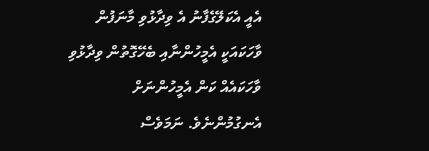އެއީ އެކަލޭގެފާނު އެ ވިދާޅުވި މާނަފުން ވާހަކައަކީ އެމީހުންނާއި ބެހޭގޮތުން ވިދާޅުވި ވާހަކައެއް ކަން އެމީހުންނަށް އެނގުމުންނެވެ. ނަމަވެސް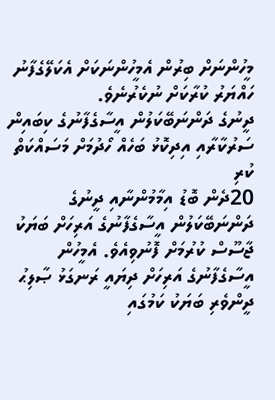މީހުންނަށް ބިރުން އެމީހުންނަކަށް އެކަލޭގެފާނު ހައްޔަރު ކުރާކަށް ނުކެރުނެވެ.
ދީނުގެ ދަންނަބޭކަލުން އީސާގެފާނުގެ ކިބައިން ސަރުކާރާއި އިދިކޮޅު ބަހެއް ހޯދުމަށް މަސައްކަތް ކުރި
20ދެން ބޮޑު އިމާމުންނާއި ދީނުގެ ދަންނަބޭކަލުން އީސާގެފާނުގެ އަރިހަށް ބަޔަކު ޖާސޫސް ކުރުމަށް ފޮނުވިއެވެ. އެމީހުން އީސާގެފާނުގެ އަރިހަށް ދިޔައީ ރަނގަޅު ޞާލިޙު ދީންވެރި ބަޔަކު ކަމުގައި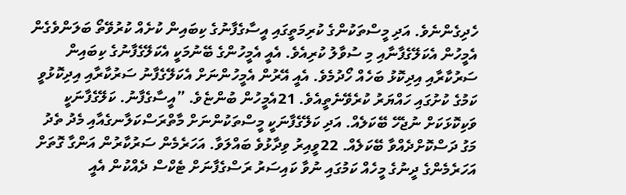ހެދިގެންނެވެ. އަދި މީސްތަކުންގެ ކުރިމަތީގައި އީސާގެފާނުގެ ކިބައިން ކުށެއް ކުރުވޭތޯ ބަލަންވެގެން އެމީހުން އެކަލޭގެފާނާއި މި ސުވާލު ކުރިއެވެ. އެއީ އެމީހުންގެ ބޭނުމަކީ އެކަލޭގެފާނުގެ ކިބައިން ސަރުކާރާއި އިދިކޮޅު ބަހެއް ހޯދުމެވެ. އެއީ އޭރުން އެމީހުންނަށް އެކަލޭގެފާނު ސަރުކާރާއި އިދިކޮޅުވީ ކަމުގެ ކުށުގައި ހައްޔަރު ކުރެވޭނެތީއެވެ. 21އެމީހުން ބުންޏެވެ. ”އީސާގެފާނު. ކަލޭގެފާނަކީ ވަކިކޮޅަކަށް ނުޖެހޭ ބޭކަލެއް. އަދި ކަލޭގެފާނަކީ މީސްތަކުންނަށް މާތްރަސްކަލާނގެއާއި މެދު ތެދު މަގު ދަސްކޮށްދެއްވާ ބޭކަލެއް. 22ވީއިރު ވިދާޅުވެ ބައްލަވާ. އަހަރެމެން ސަރުކާރުން އަންގާ ގޮތަށް އަހަރެމެންގެ ދީނުގެ މީހެއް ކަމުގައި ނުވާ ކައިސަރު ރަސްގެފާނަށް ޓެކްސް ދެއްކުން އެއީ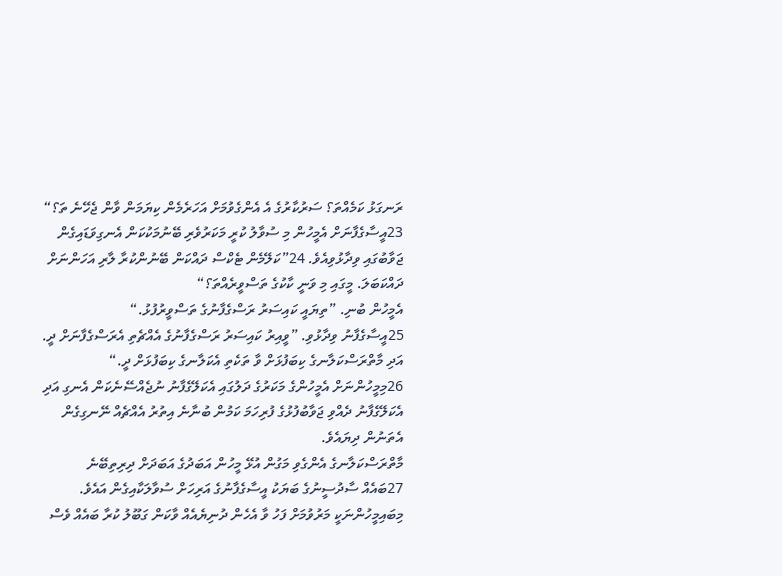ރަނގަޅު ކަމެއްތަ؟ ސަރުކާރުގެ އެ އެންގެވުމަށް އަހަރެމެން ކިޔަމަން ވާން ޖެހޭނެ ތަ؟“
23އީސާގެފާނަށް އެމީހުން މި ސުވާލު ކުރީ މަކަރުވެރި ބޭނުމަކުކަން އެނގިވަޑައިގެން ޖަވާބުގައި ވިދާޅުވިއެވެ. 24”ކަލޭމެން ޓެކްސް ދައްކަން ބޭނުންކުރާ ލާރި އަހަންނަށް ދައްކަބަލަ. މީގައި މި ވަނީ ކާކުގެ ތަސްވީރެއްތަ؟“
އެމީހުން ބުނި. ”ތިޔައީ ކައިސަރު ރަސްގެފާނުގެ ތަސްވީރުފުޅު.“
25އީސާގެފާނު ވިދާޅުވި. ”ވީއިރު ކައިސަރު ރަސްގެފާނުގެ އެއްޗެތި އެރަސްގެފާނަށް ދީ. އަދި މާތްރަސްކަލާނގެ ކިބަފުޅަށް ވާ ތަކެތި އެކަލާނގެ ކިބަފުޅަށް ދީ.“
26މިމީހުންނަށް އެމީހުންގެ މަކަރުގެ ދަލުގައި އެކަލޭގެފާނު ނުޖެއްސޭނެކަން އެނގި އަދި އެކަލޭގެފާނު ދެއްވި ޖަވާބުފުޅުގެ ފުރިހަމަ ކަމުން ބުނާނެ އިތުރު އެއްޗެއް ނޭނގިގެން އެތަނުން ދިޔައެވެ.
މާތްރަސްކަލާނގެ އެންގެވި މަގުން އުޅޭ މީހުން އަބަދުގެ އަބަދަށް ދިރިތިބޭނެ
27ބައެއް ސާދުސީނުގެ ބަޔަކު އީސާގެފާނުގެ އަރިހަށް ސުވާލަކާއިގެން އައެވެ. މިބައިމީހުންނަކީ މަރުވުމަށް ފަހު ވާ އެހެން ދުނިޔެއެއް ވާކަން ގަބޫލު ކުރާ ބައެއް ވެސް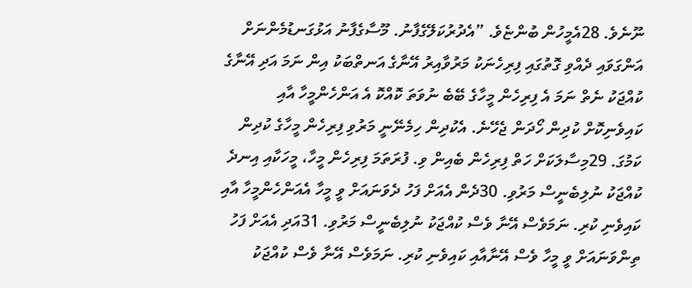ނޫނެވެ. 28އެމީހުން ބުންޏެވެ. ”އެދުރުކަލޭގެފާނު. މޫސާގެފާނު އަޅުގަނޑުމެންނަށް އަންގަވައި ދެއްވި ގޮތުގައި ފިރިހެނަކު މަރުވާއިރު އޭނާގެ އަނތްބަކު އިން ނަމަ އަދި އޭނާގެ ކުއްޖަކު ނެތް ނަމަ އެ ފިރިހެން މީހާގެ ބޭބެ ނުވަތަ ކޮއްކޮ އެ އަންހެންމީހާ އާއި ކައިވެނިކޮށް ކުދިން ހޯދަން ޖެހޭނެ. އެކުދިން ހިމެނޭނީ މަރުވި ފިރިހެން މީހާގެ ކުދިން ކަމުގަ. 29މިސާލަކަށް ހަތް ފިރިހެން ބެއިން ވި. ފުރަތަމަ ފިރިހެން މީހާ، މީހަކާއި އިނދެ ކުއްޖަކު ނުލިބެނީސް މަރުވި. 30ދެން އެއަށް ފަހު ދެވަނައަށް ވީ މީހާ އެއަންހެންމީހާ އާއި ކައިވެނި ކުރި. ނަމަވެސް އޭނާ ވެސް ކުއްޖަކު ނުލިބެނީސް މަރުވި. 31އަދި އެއަށް ފަހު ތިންވަނައަށް ވީ މީހާ ވެސް އޭނާއާއި ކައިވެނި ކުރި. ނަމަވެސް އޭނާ ވެސް ކުއްޖަކު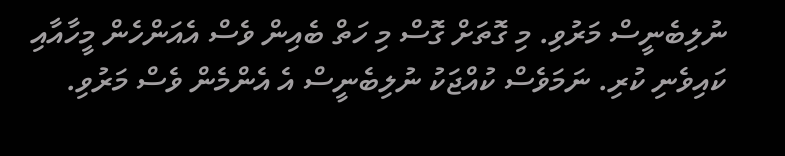ނުލިބެނީސް މަރުވި. މި ގޮތަށް ގޮސް މި ހަތް ބެއިން ވެސް އެއަންހެން މީހާއާއި ކައިވެނި ކުރި. ނަމަވެސް ކުއްޖަކު ނުލިބެނީސް އެ އެންމެން ވެސް މަރުވި.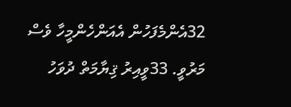32އެންމެފަހުން އެއަންހެންމީހާ ވެސް މަރުވީ. 33ވީއިރު ޤިޔާމަތް ދުވަހު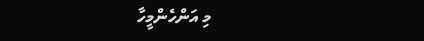މި އަންހެންމީހާ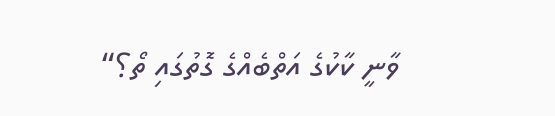ވާނީ ކާކުގެ އަތްބެއްގެ ގޮތުގައި ތޯ؟“